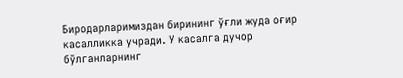Биродарларимиздан бирининг ўғли жуда оғир касалликка учради. У касалга дучор бўлганларнинг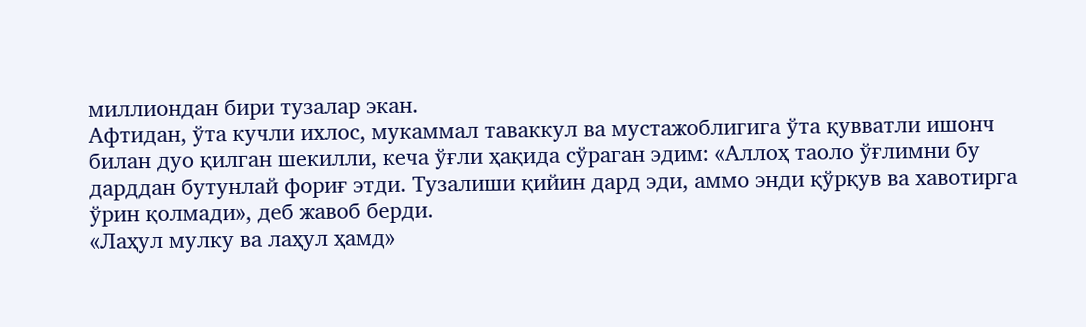миллиондан бири тузалар экан.
Афтидан, ўта кучли ихлос, мукаммал таваккул ва мустажоблигига ўта қувватли ишонч билан дуо қилган шекилли, кеча ўғли ҳақида сўраган эдим: «Аллоҳ таоло ўғлимни бу дарддан бутунлай фориғ этди. Тузалиши қийин дард эди, аммо энди қўрқув ва хавотирга ўрин қолмади», деб жавоб берди.
«Лаҳул мулку ва лаҳул ҳамд»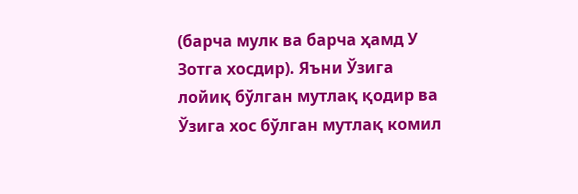(барча мулк ва барча ҳамд У Зотга хосдир). Яъни Ўзига лойиқ бўлган мутлақ қодир ва Ўзига хос бўлган мутлақ комил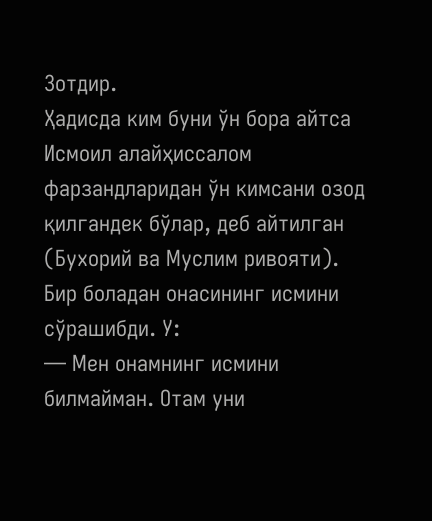Зотдир.
Ҳадисда ким буни ўн бора айтса Исмоил алайҳиссалом фарзандларидан ўн кимсани озод қилгандек бўлар, деб айтилган (Бухорий ва Муслим ривояти).
Бир боладан онасининг исмини сўрашибди. У:
— Мен онамнинг исмини билмайман. Отам уни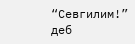“Севгилим!” деб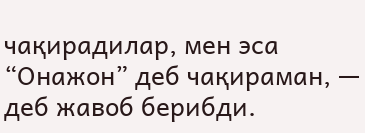чақирaдилар, мен эса “Онажон” деб чақираман, — деб жавоб берибди.